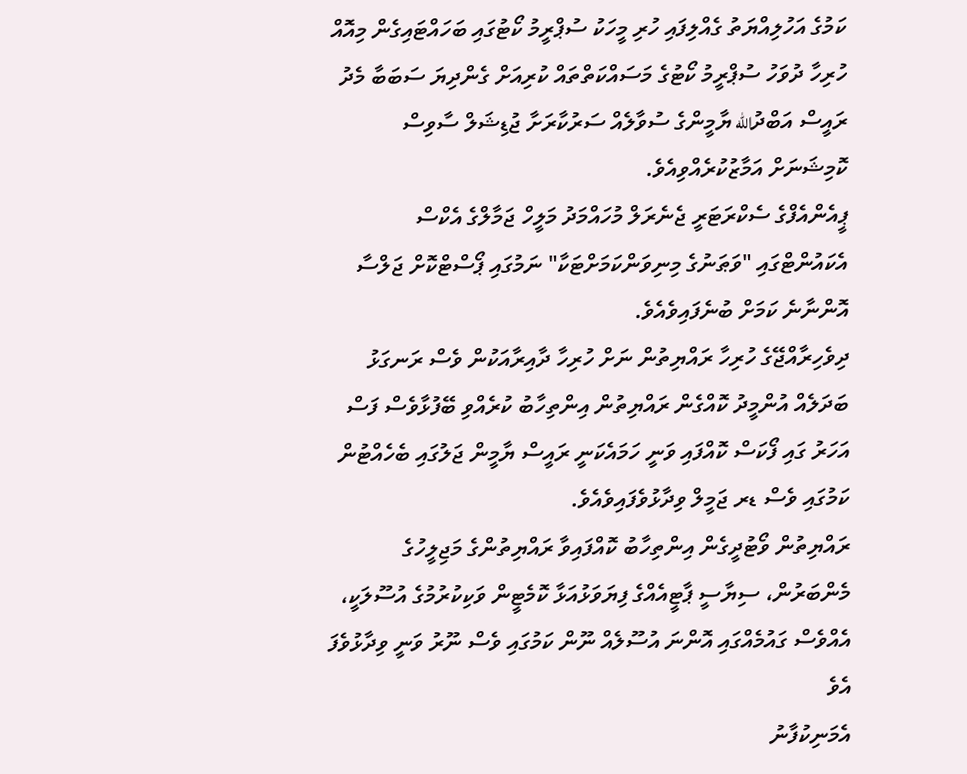ކަމުގެ އަހުލިއްޔަތު ގެއްލިފައި ހުރި މީހަކު ސުޕްރީމު ކޯޓުގައި ބަހައްޓައިގެން މިއޮއް ހުރިހާ ދުވަހު ސުޕްރީމު ކޯޓުގެ މަސައްކަތްތައް ކުރިއަށް ގެންދިޔަ ސަބަބާ މެދު ރައީސް އަބްދުالله ޔާމީންގެ ސުވާލެއް ސަރުކާރަށާ ޖުޑިޝަލް ސާވިސް ކޮމިޝަނަށް އަމާޒުކުރެއްވިއެވެ.
ޕީއެންއެފްގެ ސެކްރަޓަރީ ޖެނެރަލް މުހައްމަދު މަލީހް ޖަމާލްގެ އެކްސް އެކައުންޓްގައި "ވަޠަނުގެ މިނިވަންކަމަށްޓަކާ" ނަމުގައި ޕޯސްޓްކޮށް ޖަލްސާ އޮންނާނެ ކަމަށް ބުނެފައިވެއެވެ.
ދިވެހިރާއްޖޭގެ ހުރިހާ ރައްޔިތުން ނަށް ހުރިހާ ދާއިރާއަކުން ވެސް ރަނގަޅު ބަދަލެއް އުންމީދު ކޮއްގެން ރައްޔިތުން އިންތިހާބު ކުރެއްވި ބޭފުޅާވެސް ފަސް އަހަރު ގައި ފޯކަސް ކޮއްފައި ވަނީ ހަމައެކަނީ ރައީސް ޔާމީން ޖަލުގައި ބެހެއްޓުން ކަމުގައި ވެސް ޑރ ޖަމީލް ވިދާޅުވެފައިވެއެވެ.
ރައްޔިތުން ވޯޓުދީގެން އިންތިހާބު ކޮއްފައިވާ ރައްޔިތުންގެ މަޖިލީހުގެ މެންބަރުން، ސިޔާސީ ޕާޓީއެއްގެ ފިޔަވަޅުއަޅާ ކޮމެޓީން ވަކިކުރުމުގެ އުސޫލަކީ، އެއްވެސް ގައުމެއްގައި އޮންނަ އުސޫލެއް ނޫން ކަމުގައި ވެސް ނޫރު ވަނީ ވިދާޅުވެފަ އެވެ
އެމަނިކުފާނު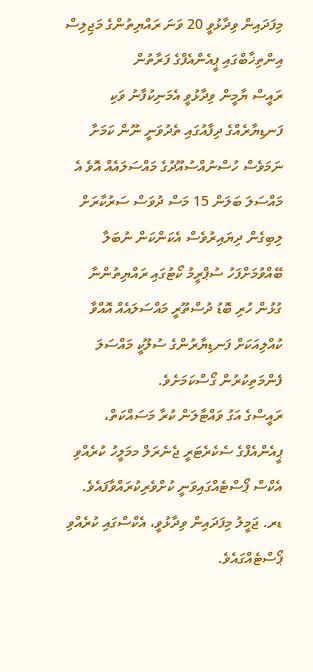މިފަދައިން ވިދާޅުވީ 20 ވަނަ ރައްޔިތުންގެ މަޖިލިސް އިންތިޚާބްގައި ޕީއެންއެފްގެ ފަރާތުން
ރައީސް ޔާމީން ވިދާޅުވީ އެމަނިކުފާނު ވަކި ފަނޑިޔާރެއްގެ ދިފާއުގައި ތެދުވަނީ ނޫން ކަމަށާ ނަމަވެސް ހުސްނުއްސުއޫދުގެ މައްސަލައެއް އޮވެ އެ މައްސަލަ ބަލަން 15 މަސް ދުވަސް ސަރުކާރަށް ލިބިގެން ދިޔައިރުވެސް އެކަންކަން ނުބަލާ ބޭއްވުމަށްފަހު ސުޕްރީމު ކޯޓުގައި ރައްޔިތުންނާ ގުޅުން ހުރި ބޮޑު ދުސްތޫރީ މައްސަލައެއް އޮއްވާ ކުއްލިއަކަށް ފަނޑިޔާރުންގެ ސުލޫކީ މައްސަލަ ފެންމަތިކުރުން ގޯސްކަމަށެވެ.
ރައީސްގެ އަގު ވައްޓާލަން ކުރާ މަސައްކަތް، ޕީއެންއެފްގެ ސެކެރެޓަރީ ޖެނެރަލް މމަލީހު ކުރެއްވި އެކްސް ޕޯސްޓެއްގައިވަނީ ކުށްވެރިކުރައްވާފައެވެ.
ޑރ. ޖަމީލު މިފަދައިން ވިދާޅުވީ، އެކްސްގައި ކުރެއްވި ޕޯސްޓެއްގައެވެ.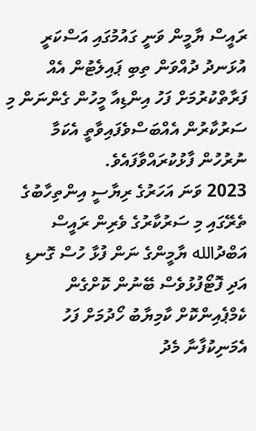ރައީސް ޔާމީން ވަނީ ގައުމުގައި އަސްކަރީ އުޅަނދު ދުއްވަން ތިބި ޕައިލެޓުން އެއް ފަރާތްކުރުމަށް ފަހު އިންޑިއާ މީހުން ގެންނަން މި ސަރުކާރުން އެއްބަސްވެފައިވާތީ އެކަމާ ނުރުހުން ފާޅުކުރައްވާފައެވެ.
2023 ވަނަ އަހަރުގެ ރިޔާސީ އިންތިހާބުގެ ތެރޭގައި މި ސަރުކާރުގެ ވެރިން ރައީސް އަބްދުالله ޔާމީންގެ ނަން ފުޅާ ހުސް ގޮނޑި އަދި ފޮޓޯފުޅުވެސް ބޭނުން ކޮށްގެން ކެމްޕެއިންކޮށް ކާމިޔާބު ހޯދުމަށް ފަހު އެމަނިކުފާނާ މެދު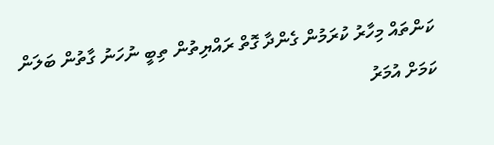ކަންތައް މިހާރު ކުރަމުން ގެންދާ ގޮތް ރައްޔިތުން ތިބީ ނުހަނު ގާތުން ބަލަން ކަމަށް އުމަރު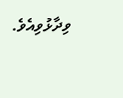ވިދާޅުވިއެވެ.